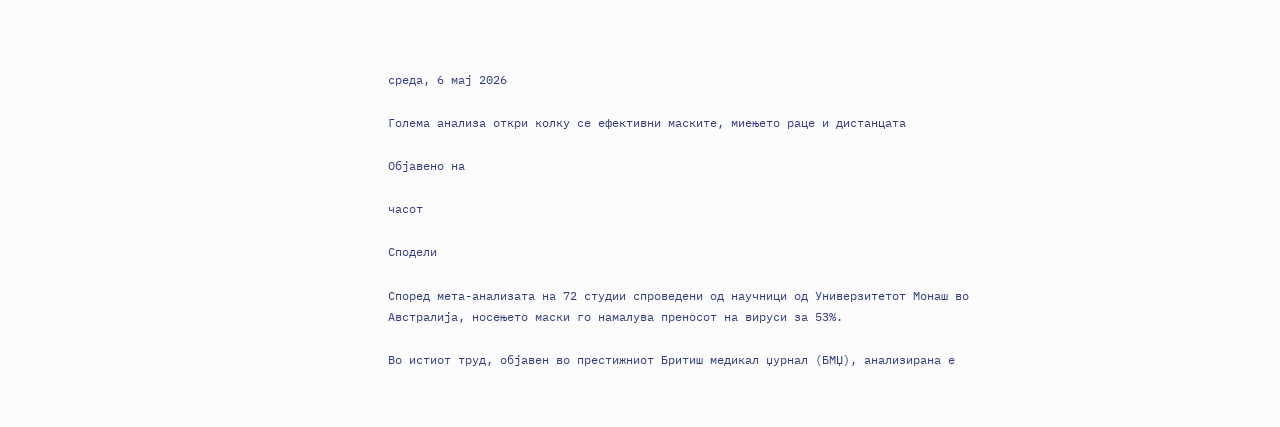среда, 6 мај 2026

Голема анализа откри колку се ефективни маските, миењето раце и дистанцата

Објавено на

часот

Сподели

Според мета-анализата на 72 студии спроведени од научници од Универзитетот Монаш во Австралија, носењето маски го намалува преносот на вируси за 53%.

Во истиот труд, објавен во престижниот Бритиш медикал џурнал (БМЏ), анализирана е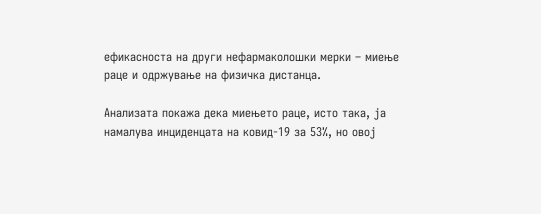ефикасноста на други нефармаколошки мерки – миење раце и одржување на физичка дистанца.

Анализата покажа дека миењето раце, исто така, ја намалува инциденцата на ковид-19 за 53%, но овој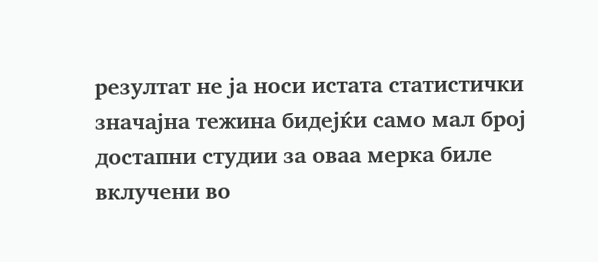резултат не ја носи истата статистички значајна тежина бидејќи само мал број достапни студии за оваа мерка биле вклучени во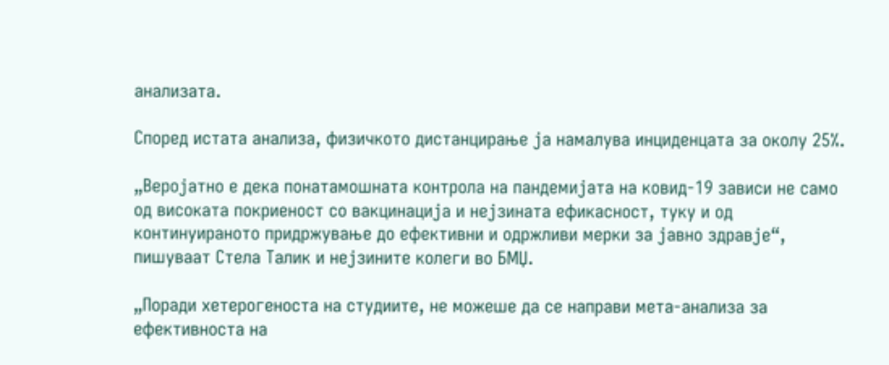анализата.

Според истата анализа, физичкото дистанцирање ја намалува инциденцата за околу 25%.

„Веројатно е дека понатамошната контрола на пандемијата на ковид-19 зависи не само од високата покриеност со вакцинација и нејзината ефикасност, туку и од континуираното придржување до ефективни и одржливи мерки за јавно здравје“, пишуваат Стела Талик и нејзините колеги во БМЏ.

„Поради хетерогеноста на студиите, не можеше да се направи мета-анализа за ефективноста на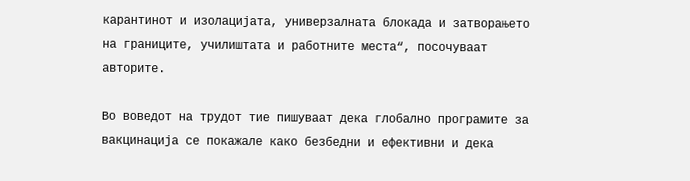карантинот и изолацијата, универзалната блокада и затворањето на границите, училиштата и работните места“, посочуваат авторите.

Во воведот на трудот тие пишуваат дека глобално програмите за вакцинација се покажале како безбедни и ефективни и дека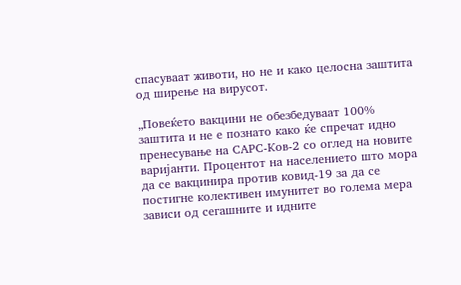спасуваат животи, но не и како целосна заштита од ширење на вирусот.

„Повеќето вакцини не обезбедуваат 100% заштита и не е познато како ќе спречат идно пренесување на САРС-Ков-2 со оглед на новите варијанти. Процентот на населението што мора да се вакцинира против ковид-19 за да се постигне колективен имунитет во голема мера зависи од сегашните и идните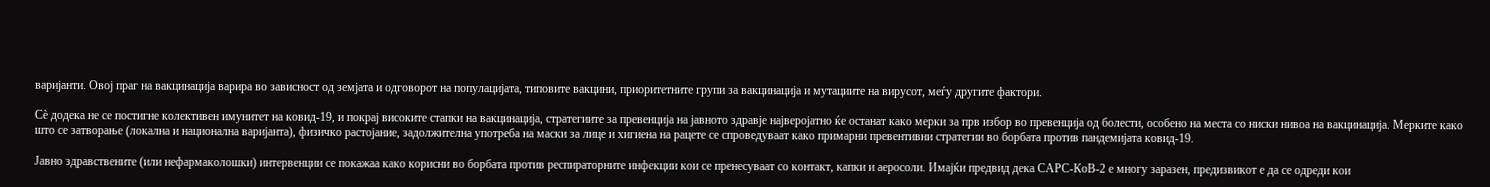варијанти. Овој праг на вакцинација варира во зависност од земјата и одговорот на популацијата, типовите вакцини, приоритетните групи за вакцинација и мутациите на вирусот, меѓу другите фактори.

Сè додека не се постигне колективен имунитет на ковид-19, и покрај високите стапки на вакцинација, стратегиите за превенција на јавното здравје најверојатно ќе останат како мерки за прв избор во превенција од болести, особено на места со ниски нивоа на вакцинација. Мерките како што се затворање (локална и национална варијанта), физичко растојание, задолжителна употреба на маски за лице и хигиена на рацете се спроведуваат како примарни превентивни стратегии во борбата против пандемијата ковид-19.

Јавно здравствените (или нефармаколошки) интервенции се покажаа како корисни во борбата против респираторните инфекции кои се пренесуваат со контакт, капки и аеросоли. Имајќи предвид дека САРС-КоВ-2 е многу заразен, предизвикот е да се одреди кои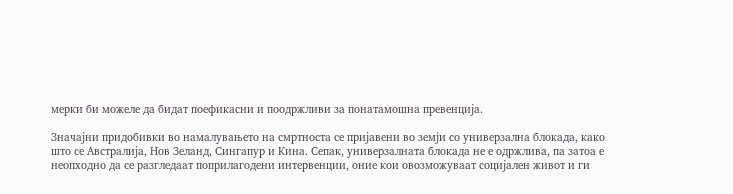мерки би можеле да бидат поефикасни и поодржливи за понатамошна превенција.

Значајни придобивки во намалувањето на смртноста се пријавени во земји со универзална блокада, како што се Австралија, Нов Зеланд, Сингапур и Кина. Сепак, универзалната блокада не е одржлива, па затоа е неопходно да се разгледаат поприлагодени интервенции, оние кои овозможуваат социјален живот и ги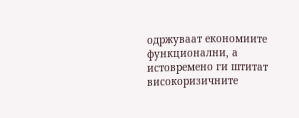одржуваат економиите функционални, а истовремено ги штитат високоризичните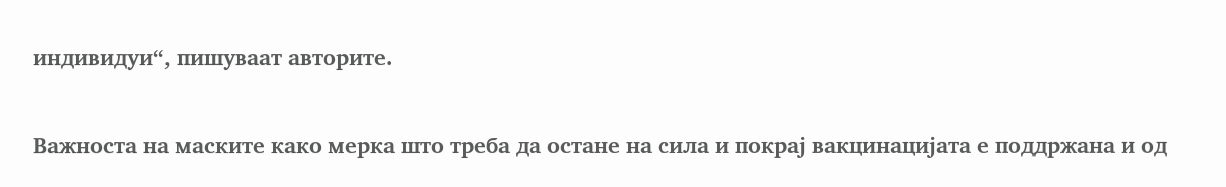индивидуи“, пишуваат авторите.

Важноста на маските како мерка што треба да остане на сила и покрај вакцинацијата е поддржана и од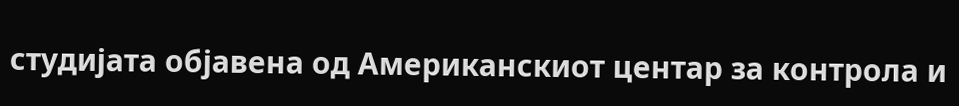студијата објавена од Американскиот центар за контрола и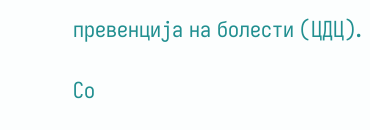превенција на болести (ЦДЦ).

Со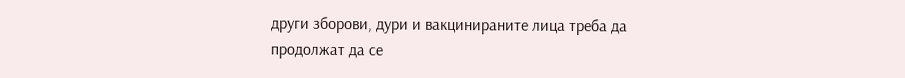други зборови, дури и вакцинираните лица треба да продолжат да се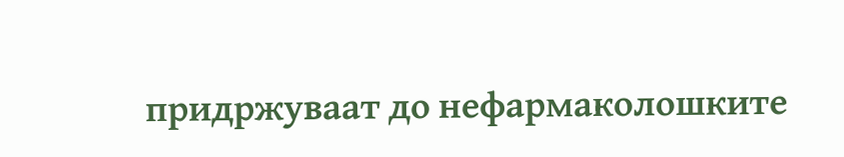придржуваат до нефармаколошките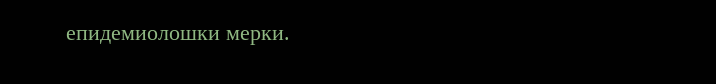епидемиолошки мерки.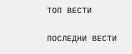ТОП ВЕСТИ

ПОСЛЕДНИ ВЕСТИ